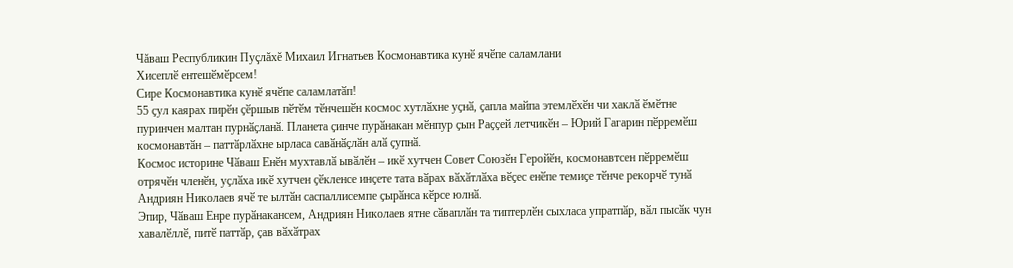Чăваш Республикин Пуçлăхĕ Михаил Игнатьев Космонавтика кунӗ ячӗпе саламлани
Хисеплӗ ентешӗмӗрсем!
Сире Космонавтика кунӗ ячӗпе саламлатӑп!
55 ҫул каярах пирӗн ҫӗршыв пӗтӗм тӗнчешӗн космос хутлӑхне уҫнӑ, ҫапла майпа этемлӗхӗн чи хаклӑ ӗмӗтне пуринчен малтан пурнӑҫланӑ. Планета ҫинче пурӑнакан мӗнпур ҫын Раҫҫей летчикӗн – Юрий Гагарин пӗрремӗш космонавтӑн – паттӑрлӑхне ырласа савӑнӑҫлӑн алӑ ҫупнӑ.
Космос историне Чӑваш Енӗн мухтавлӑ ывӑлӗн – икӗ хутчен Совет Союзӗн Геройӗн, космонавтсен пӗрремӗш отрячӗн членӗн, уҫлӑха икӗ хутчен ҫӗкленсе инҫете тата вӑрах вӑхӑтлӑха вӗҫес енӗпе темиҫе тӗнче рекорчӗ тунӑ Андриян Николаев ячӗ те ылтӑн саспаллисемпе ҫырӑнса кӗрсе юлнӑ.
Эпир, Чӑваш Енре пурӑнакансем, Андриян Николаев ятне сӑваплӑн та типтерлӗн сыхласа упратпӑр, вӑл пысӑк чун хавалӗллӗ, питӗ паттӑр, ҫав вӑхӑтрах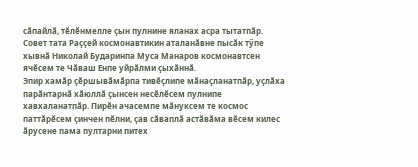сӑпайлӑ, тӗлӗнмелле ҫын пулнине яланах асра тытатпӑр.
Совет тата Раҫҫей космонавтикин аталанӑвне пысӑк тӳпе хывнӑ Николай Бударинпа Муса Манаров космонавтсен ячӗсем те Чӑваш Енпе уйрӑлми ҫыхӑннӑ.
Эпир хамӑр ҫӗршывӑмӑрпа тивӗҫлипе мӑнаҫланатпӑр, уҫлӑха парӑнтарнӑ хӑюллӑ ҫынсен несӗлӗсем пулнипе хавхаланатпӑр. Пирӗн ачасемпе мӑнуксем те космос паттӑрӗсем ҫинчен пӗлни, ҫав сӑваплӑ астӑвӑма вӗсем килес ӑрусене пама пултарни питех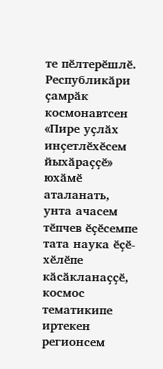те пӗлтерӗшлӗ.
Республикӑри ҫамрӑк космонавтсен «Пире уҫлӑх инҫетлӗхӗсем йыхӑраҫҫӗ» юхӑмӗ аталанать, унта ачасем тӗпчев ӗҫӗсемпе тата наука ӗҫӗ-хӗлӗпе кӑсӑкланаҫҫӗ, космос тематикипе иртекен регионсем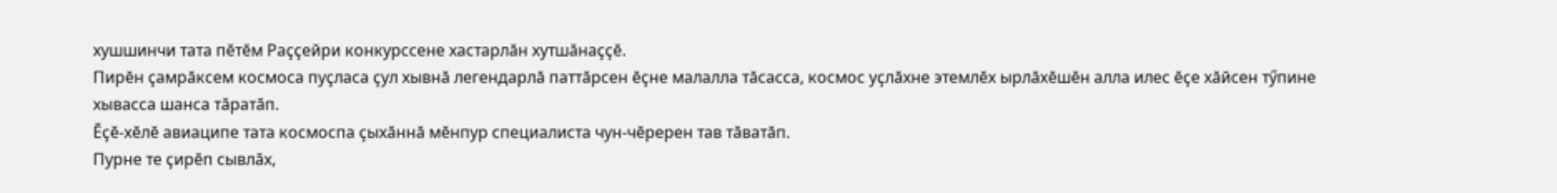хушшинчи тата пӗтӗм Раҫҫейри конкурссене хастарлӑн хутшӑнаҫҫӗ.
Пирӗн ҫамрӑксем космоса пуҫласа ҫул хывнӑ легендарлӑ паттӑрсен ӗҫне малалла тӑсасса, космос уҫлӑхне этемлӗх ырлӑхӗшӗн алла илес ӗҫе хӑйсен тӳпине хывасса шанса тӑратӑп.
Ӗҫӗ-хӗлӗ авиаципе тата космоспа ҫыхӑннӑ мӗнпур специалиста чун-чӗререн тав тӑватӑп.
Пурне те ҫирӗп сывлӑх,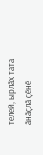телей, ырлӑх тата ӑнӑҫлӑ ҫӗнӗ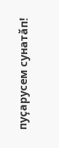пуҫарусем сунатӑп!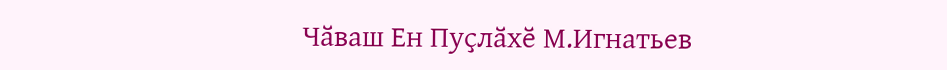Чӑваш Ен Пуҫлӑхӗ М.Игнатьев